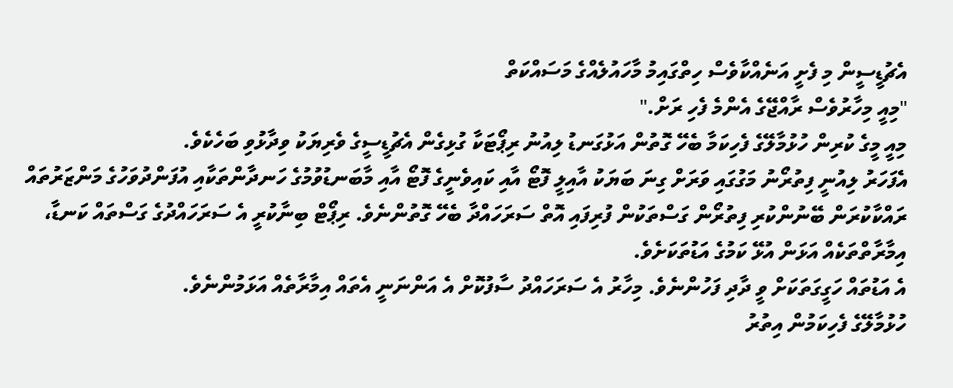އެޗުޑީސީން މި ފެށީ އަނެއްކާވެސް ހިތްގައިމު މާހައުލެއްގެ މަސައްކަތް
"މިއީ މިހާރުވެސް ރާއްޖޭގެ އެންމެ ފެހި ރަށް."
މިއީ މީގެ ކުރިން ހުޅުމާލޭގެ ފެހިކަމާ ބެހޭ ގޮތުން އަޅުގަނޑު ލިއުނު ރިޕޯޓަކާ ގުޅިގެން އެޗުޑީސީގެ ވެރިޔަކު ވިދާޅުވި ބަހެކެވެ.
އެފަހަރު ލިއުނީ ފިތުރޯނު މަގުގައި ވަރަށް ގިނަ ބަޔަކު އާއިލީ ފޮޓޯ އާއި ކައިވެނީގެ ފޮޓޯ އާއި މާބަނޑުވުމުގެ ހަނދާންތަކާއި އުފަންދުވަހުގެ މަންޒަރުތައް ރައްކާކުރަން ބޭނުންކުރި ފިތުރޯން ގަސްތަކުން ފުރިފައި އޮތް ސަރަހައްދާ ބެހޭ ގޮތުންނެވެ. ރިޕޯޓް ބިނާކުރީ އެ ސަރަހައްދުގެ ގަސްތައް ކަނޑާ، އިމާރާތްތަކެއް އަޅަން އުޅޭ ކަމުގެ އަޑުތަކަށެވެ.
އެ އަޑުތައް ހަގީގަތަކަށް ވީ ދާދި ފަހުންނެވެ. މިހާރު އެ ސަރަހައްދު ސާފުކޮށް އެ އަންނަނީ އެތައް އިމާރާތެއް އަޅަމުންނެވެ.
ހުޅުމާލޭގެ ފެހިކަމުން އިތުރު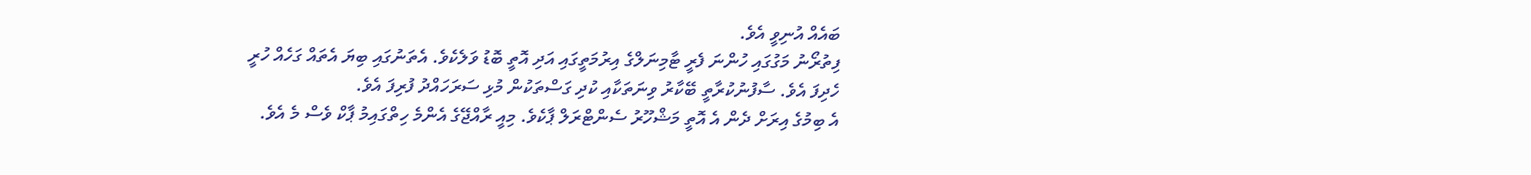ބައެއް އުނިވީ އެވެ.
ފިތުރޯނު މަގުގައި ހުންނަ ފެރީ ޓާމިނަލްގެ އިރުމަތީގައި އަދި އޮތީ ބޮޑު ވަލެކެވެ. އެތަނުގައި ބިޔަ އެތައް ގަހެއް ހުރީ ހެދިފަ އެވެ. ސާފުނުކުރާތީ ބޭކާރު ވިނަތަކާއި ކުދި ގަސްތަކުން މުޅި ސަރަހައްދު ފުރިފަ އެވެ.
އެ ބިމުގެ އިރަށް ދެން އެ އޮތީ މަޝްހޫރު ސެންޓްރަލް ޕާކެވެ. މިއީ ރާއްޖޭގެ އެންމެ ހިތްގައިމު ޕާކް ވެސް މެ އެވެ.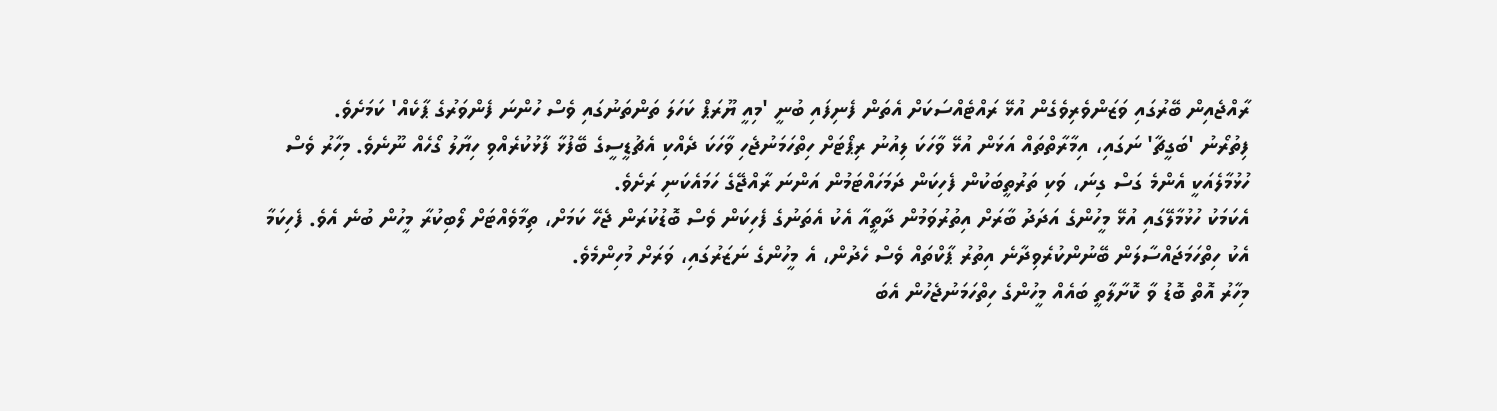ރާއްޖެއިން ބޭރުގައި ވަޒަންވެރިވެގެން އުޅޭ ރައްޓެއްސަކަށް އެތަން ފެނިފައި ބުނީ 'މިއީ ޔޫރަޕް ކަހަލަ ތަންތަނުގައި ވެސް ހުންނަ ފެންވަރުގެ ޕާކެއް' ކަމަށެވެ.
ފިތުރޯނު 'ބަގީޗާ' ނަގައި، އިމާރާތްތައް އަޅަން އުޅޭ ވާހަކަ ލިއުނު ރިޕޯޓަށް ހިތްހަމަނުޖެހި ވާހަކަ ދެއްކި އެޗުޑީސީގެ ބޭފުޅާ ފާޅުކުރެއްވި ހިޔާލު ގޯހެއް ނޫނެވެ. މިހާރު ވެސް ހުޅުމާލެއަކީ އެންމެ ގަސް ގިނަ، ވަކި ތަރުތީބަކުން ފެހިކަން ދަމަހައްޓަމުން އަންނަ ރާއްޖޭގެ ހަމައެކަނި ރަށެވެ.
އެކަމަކު ހުޅުމާލޭގައި އުޅޭ މީހުންގެ އަދަދު ބާރަށް އިތުރުވަމުން ދާތީއާ އެކު އެތަނުގެ ފެހިކަން ވެސް ބޮޑުކުރަން ޖެހޭ ކަމަށް، ތިމާވެއްޓަށް ލޯބިކުރާ މީހުން ބުނެ އެވެ. ފެހިކަމާ އެކު ހިތްހަމަޖައްސާލަން ބޭނުންކުރެވިދާނެ އިތުރު ޕާކްތައް ވެސް ހެދުން، އެ މީހުންގެ ނަޒަރުގައި، ވަރަށް މުހިންމެވެ.
މިހާރު އޮތް ބޮޑު ވާ ކޮށާލާތީ ބައެއް މީހުންގެ ހިތްހަމަނުޖެހުން އެބަ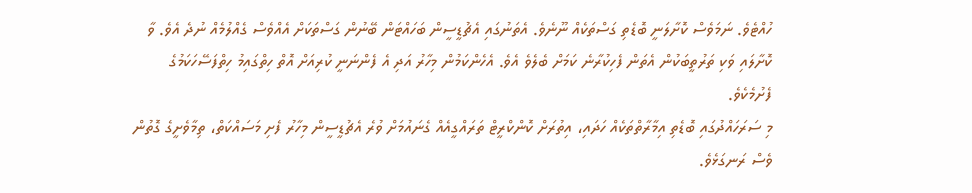ހުއްޓެވެ. ނަމަވެސް ކޮށާލަނީ ބޮޑެތި ގަސްތަކެއް ނޫނެވެ. އެތަނުގައި އެޗުޑީސީން ބަހައްޓަން ބޭނުން ގަސްތަކަށް އެއްވެސް ގެއްލުމެއް ނުދެ އެވެ. ވާ ކޮށާލައި ވަކި ތަރުތީބަކުން އެތަން ފެހިކުރާނެ ކަމަށް ބެލެވެ އެވެ. އެހެންކަމުން މިހާރު އަދި އެ ފެންނަނީ ކުރިއަށް އޮތް ހިތްގައިމު ހިތްފަސޭހަކަމުގެ ފެށުމެކެވެ.
މި ސަރަހައްދުގައި ބޮޑެތި އިމާރާތްތަކެއް ހަދައި، އިތުރަށް ކޮންކްރީޓް ތަރައްގީއެއް ގެނައުމަށް ވުރެ އެޗުޑީސީން މިހާރު ފެށި މަސައްކަތް، ތިމާވެށީގެ ގޮތުން ވެސް ރަނގަޅެވެ.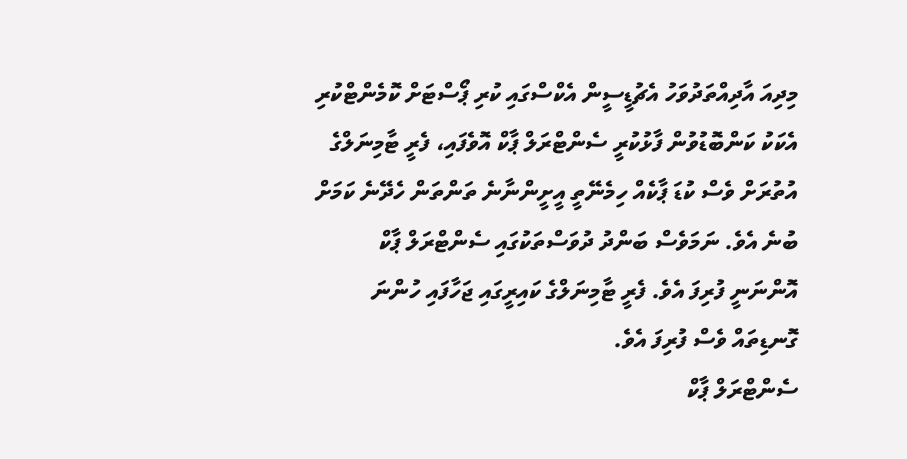މިދިއަ އާދިއްތަދުވަހު އެޗުޑީސީން އެކްސްގައި ކުރި ޕޯސްޓަށް ކޮމެންޓްކުރި އެކަކު ކަންބޮޑުވުން ފާޅުކުރީ ސެންޓްރަލް ޕާކް އޮވެފައި، ފެރީ ޓާމިނަލްގެ އުތުރަށް ވެސް ކުޑަ ޕާކެއް ހިމެނޭތީ އީށީންނާނެ ތަންތަން ހެދޭނެ ކަމަށް ބުނެ އެވެ. ނަމަވެސް ބަންދު ދުވަސްތަކުގައި ސެންޓްރަލް ޕާކް އޮންނަނީ ފުރިފަ އެވެ. ފެރީ ޓާމިނަލްގެ ކައިރީގައި ޖަހާފައި ހުންނަ ގޮނޑިތައް ވެސް ފުރިފަ އެވެ.
ސެންޓްރަލް ޕާކް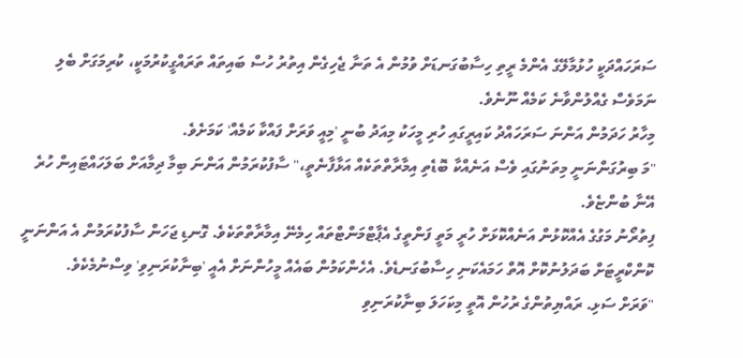ސަރަހައްދަކީ ހުޅުމާލޭގެ އެންމެ ރީތި ހިސާބުގަނޑަށް ވުމުން އެ ތަނާ ޖެހިގެން އިތުރު ހުސް ބައިތައް ތަރައްގީކުރުމަކީ، ކުރިމަގަށް ބެލި ނަމަވެސް ގެއްލުންވާނެ ކަމެއް ނޫނެވެ.
މިހާރު ހަދަމުން އަންނަ ސަރަހައްދު ކައިރީގައި ހުރި މީހަކު މިއަދު ބުނީ 'މިއީ ވަރަށް ފައްކާ ކަމެއް' ކަމަށެވެ.
"މަ ބިރުގަންނަނީ މިތަނުގައި ވެސް އަނެއްކާ ބޮޑެތި އިމާރާތްތަކެއް އަޅާފާނެތީ،" ސާފުކުރަމުން އަންނަ ބިމާ ދިމާއަށް ބަލަހައްޓައިން ހުރެ އޭނާ ބުންޏެވެ.
ފިތުރޯނު މަގުގެ އެއްކޮޅުން އަނެއްކޮޅަށް ހުރީ މަތީ ފަންތީގެ އެޕާޓްމަންޓްތައް ހިމެނޭ އިމާރާތްތަކެވެ. ގޮނޑި ޖަހަން ސާފުކުރަމުން އެ އަންނަނީ ކޮންކްރީޓަށް ބަދަލުނުކޮށް އޮތް ހަމައެކަނި ހިސާބުގަނޑެވެ. އެހެންކަމުން ބައެއް މީހުންނަށް އެއީ 'ބިނާކުރަނިވި' ވިސްނުމެކެވެ.
"ވަރަށް ސަޅި. ރައްޔިތުންގެ ރުހުން އޮތީ މިކަހަލަ ބިނާކުރަނިވި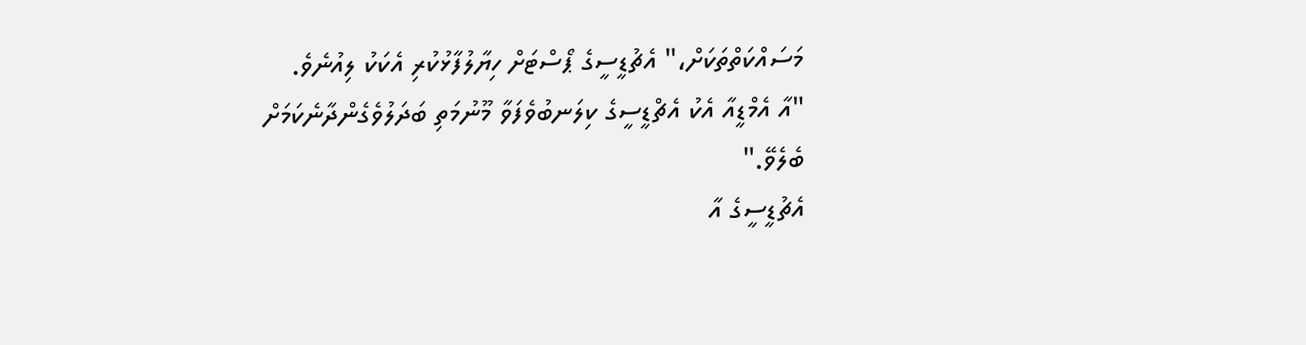މަސައްކަތްތަކަށް،" އެޗުޑީސީގެ ޕޯސްޓަށް ހިޔާލުފާޅުކުރި އެކަކު ލިއުނެވެ.
"އާ އެމްޑީއާ އެކު އެޗްޑީސީގެ ކިލަނބުވެފަވާ މޫނުމަތި ބަދަލުވެގެންދާނެކަމަށް ބެލެވޭ."
އެޗުޑީސީގެ އާ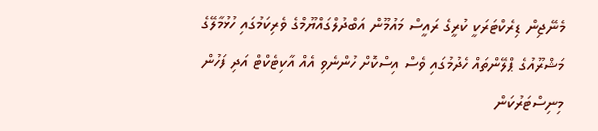މެނޭޖިން ޑިރެކްޓަރަކީ ކުރީގެ ރައީސް މައުމޫން އަބްދުލްގައްޔޫމްގެ ވެރިކަމުގައި ހުޅުމާލޭގެ މަޝްރޫއުގެ ޕްލޭންތައް ހެދުމުގައި ވެސް އިސްކޮށް ހުންނެވި އެއް އާކިޓެކްޓް އަދި ފަހުން މިނިސްޓަރުކަން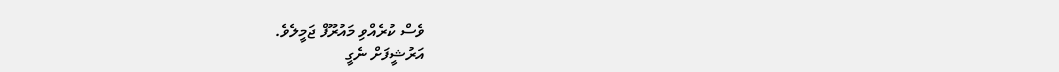ވެސް ކުރެއްވި މައުރޫފް ޖަމީލެވެ.
އަރުޝީފަށް ނެގީ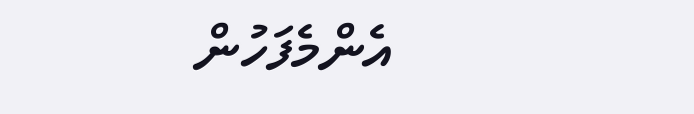އެންމެފަހުން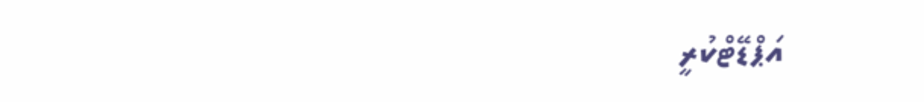އަޕްޑޭޓްކުރީ